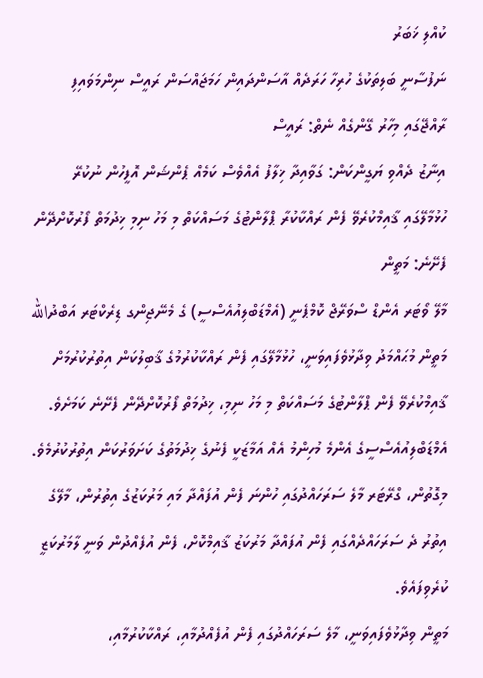ކުއްލި ޚަބަރު
ނަފުސާނީ ބަލިތަކުގެ ހުރިހާ ހަރަދެއް އާސަންދައިން ހަމަޖައްސަން ރައީސް ނިންމަވައިފި
ރާއްޖޭގައި މިހާރު ގޭންގެއް ނެތް: ރައީސް
އިނާޒު ދެއްވި ޔަގީންކަން: ގަވާއިދާ ޚިލާފު އެއްވެސް ކަމެއް ޕެންޝަން އޮފީހުން ނުކުރޭ
ހުޅުމާލޭގައި ޤާއިމްކުރެވޭ ފެން ރައްކާކުރާ ޕްލާންޓުގެ މަސައްކަތް މި މަހު ނިމި ޚިދުމަތް ފޯރުކޮށްދޭން ފެށޭނެ: މަތީން
މާލޭ ވޯޓަރ އެންޑް ސްވަރޭޖް ކޮމްޕެނީ (އެމްޑަބްލިއުއެސްސީ) ގެ މެނޭޖިންގ ޑިރެކްޓަރ އަބްދުالله މަތީން މުޙައްމަދު ވިދާޅުވެފައިވަނީ، ހުޅުމާލޭގައި ފެން ރައްކާކުރުމުގެ ޤާބިލުކަން އިތުރުކުރުމަށް ޤާއިމްކުރެވޭ ފެން ޕްލާންޓުގެ މަސައްކަތް މި މަހު ނިމި، ޚިދުމަތް ފޯރުކޮށްދޭން ފެށޭނެ ކަމަށެވެ.
އެމްޑަބްލިއުއެސްސީގެ އެންމެ މުހިންމު އެއް އަމާޒަކީ ފެނުގެ ޚިދުމަތުގެ ކަށަވަރުކަން އިތުރުކުރުމެވެ. މިގޮތުން، ގްރޭޓަރ މާލެ ސަރަހައްދުގައި ހުންނަ ފެން އުފައްދާ މައި މަރުކަޒުގެ އިތުރުން، މާލޭގެ އިތުރު ދެ ސަރަހައްދެއްގައި ފެން އުފައްދާ މަރުކަޒު ޤާއިމްކޮށް، ފެން އުފެއްދުން ވަނީ ލާމަރުކަޒީ ކުރެވިފައެވެ.
މަތީން ވިދާޅުވެފައިވަނީ، މާލެ ސަރަހައްދުގައި ފެން އުފެއްދުމާއި، ރައްކާކުރުމާއި،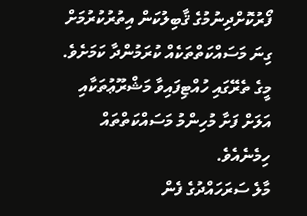ފޯރުކޮށްދިނުމުގެ ޤާބިލުކަން އިތުރުކުރުމަށް ގިނަ މަސައްކަތްތަކެއް ކުރަމުންދާ ކަމަށެވެ. މީގެ ތެރޭގައި ހުއްޓިފައިވާ މަޝްރޫޢުތަކާއި އަލަށް ފަށާ މުހިންމު މަސައްކަތްތައް ހިމެނެއެވެ.
މާލެ ސަރަހައްދުގެ ފެން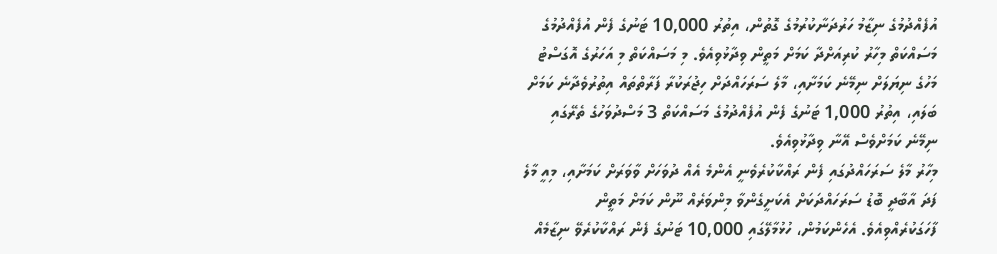އުފެއްދުމުގެ ނިޒާމު ހަރުދަނާކުރުމުގެ ގޮތުން، އިތުރު 10,000 ޓަނުގެ ފެން އުފެއްދުމުގެ މަސައްކަތް މިހާރު ކުރިއަށްދާ ކަމަށް މަތީން ވިދާޅުވިއެވެ. މި މަސައްކަތް މި އަހަރުގެ އޮގަސްޓު މަހުގެ ނިޔަލަށް ނިމޭނެ ކަމަށާއި، މާލެ ސަރަހައްދަށް ހިޖުރަކުރާ ފަރާތްތައް އިތުރުވެދާނެ ކަމަށް ބަލައި، އިތުރު 1,000 ޓަނުގެ ފެން އުފެއްދުމުގެ މަސައްކަތް 3 މަސްދުވަހުގެ ތެރޭގައި ނިމޭނެ ކަމަށްވެސް އޭނާ ވިދާޅުވިއެވެ.
މިހާރު މާލެ ސަރަހައްދުގައި ފެން ރައްކާކުރެވެނީ އެންމެ އެއް ދުވަހަށް ވާވަރަށް ކަމަށާއި، މިއީ މާލެ ފަދަ އާބާދީ ބޮޑު ސަރަހައްދަކަށް އެކަށީގެންވާ މިންވަރެއް ނޫން ކަމަށް މަތީން ފާހަގަކުރެއްވިއެވެ. އެހެންކަމުން، ހުޅުމާލޭގައި 10,000 ޓަނުގެ ފެން ރައްކާކުރެވޭ ނިޒާމެއް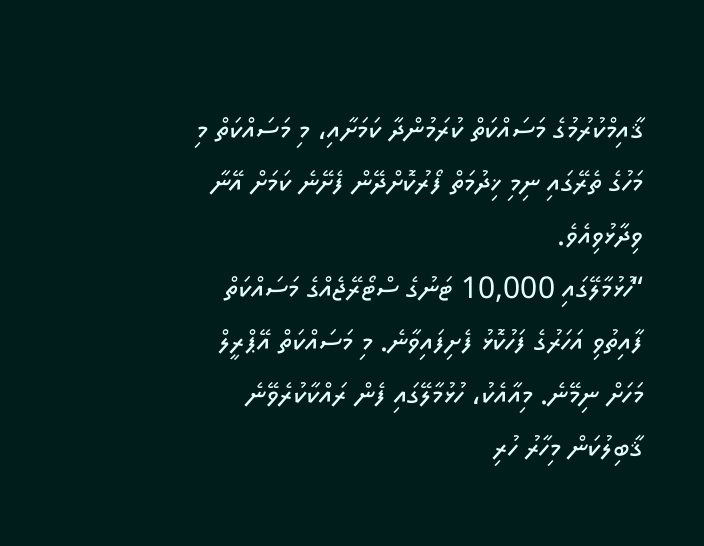ޤާއިމްކުރުމުގެ މަސައްކަތް ކުރަމުންދާ ކަމަށާއި، މި މަސައްކަތް މި މަހުގެ ތެރޭގައި ނިމި ޚިދުމަތް ފޯރުކޮށްދޭން ފެށޭނެ ކަމަށް އޭނާ ވިދާޅުވިއެވެ.
“ހުޅުމާލޭގައި 10,000 ޓަނުގެ ސްޓޯރޭޖެއްގެ މަސައްކަތް ފާއިތުވި އަހަރުގެ ފަހުކޮޅު ފެށިފައިވާނެ. މި މަސައްކަތް އޭޕްރީލް މަހަށް ނިމޭނެ. މިއާއެކު، ހުޅުމާލޭގައި ފެން ރައްކާކުރެވޭނެ ޤާބިލުކަން މިހާރު ހުރި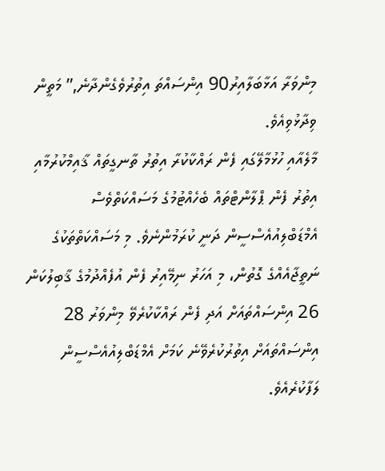މިންވަރާ އަޅާބަލާއިރު90 އިންސައްތަ އިތުރުވެގެންދާނެ,” މަތީން ވިދާޅުވިއެވެ.
މާލެއާއި ހުޅުމާލޭގައި ފެން ރައްކާކުރާ އިތުރު ތާނގީތައް ޤާއިމްކުރުމާއި އިތުރު ފެން ޕްލާންޓްތައް ބެހެއްޓުމުގެ މަސައްކަތްވެސް އެމްޑަބްލިއުއެސްސީން ދަނީ ކުރަމުންނެވެ. މި މަސައްކަތްތަކުގެ ނަތީޖާއެއްގެ ގޮތުން، މި އަހަރު ނިމޭއިރު ފެން އުފެއްދުމުގެ ޤާބިލުކަން 26 އިންސައްތައަށް އަދި ފެން ރައްކާކުރެވޭ މިންވަރު 28 އިންސައްތައަށް އިތުރުކުރެވޭނެ ކަމަށް އެމްޑަބްލިއުއެސްސީން ލަފާކުރެއެވެ.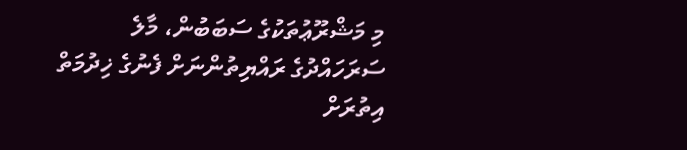މި މަޝްރޫޢުތަކުގެ ސަބަބުން، މާލެ ސަރަހައްދުގެ ރައްޔިތުންނަށް ފެނުގެ ޚިދުމަތް އިތުރަށް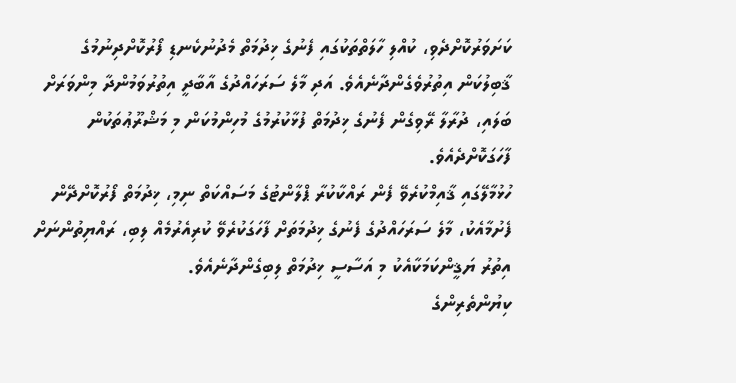ކަށަވަރުކޮށްދެވި، ކުއްލި ހާލަތްތަކުގައި ފެނުގެ ޚިދުމަތް މެދުނުކެނޑި ފޯރުކޮށްދިނުމުގެ ޤާބިލުކަން އިތުރުވެގެންދާނެއެވެ. އަދި މާލެ ސަރަހައްދުގެ އާބާދީ އިތުރުވަމުންދާ މިންވަރަށް ބަލައި، ދުރާލާ ރޭވިގެން ފެނުގެ ޚިދުމަތް ފުޅާކުރުމުގެ މުހިންމުކަން މި މަޝްރޫޢުތަކުން ފާހަގަކޮށްދެއެވެ.
ހުޅުމާލޭގައި ޤާއިމްކުރެވޭ ފެން ރައްކާކުރާ ޕްލާންޓުގެ މަސައްކަތް ނިމި، ޚިދުމަތް ފޯރުކޮށްދޭން ފެށުމާއެކު، މާލެ ސަރަހައްދުގެ ފެނުގެ ޚިދުމަތަށް ފާހަގަކުރެވޭ ކުރިއެރުމެއް ލިބި، ރައްޔިތުންނަށް އިތުރު ޔަޤީންކަމަކާއެކު މި އަސާސީ ޚިދުމަތް ލިބިގެންދާނެއެވެ.
ކިޔުންތެރިންގެ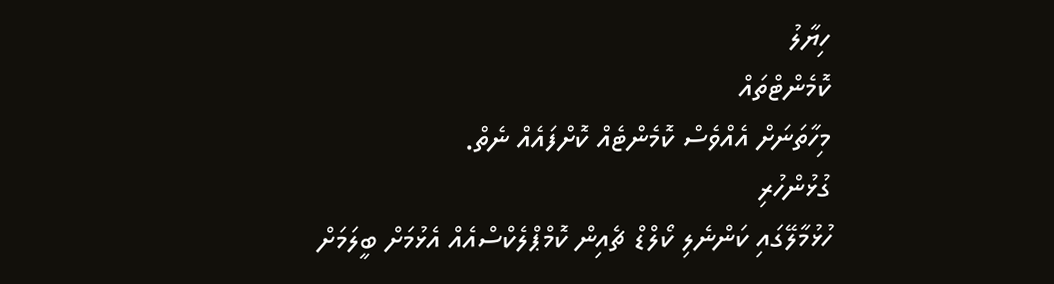ހިޔާލު
ކޮމެންޓްތައް
މިހާތަނަށް އެއްވެސް ކޮމެންޓެއް ކޮށްފައެއް ނެތް.
ގުޅުންހުރި
ހުޅުމާލޭގައި ކަންނެލި ކޯލްޑް ޗެއިން ކޮމްޕްލެކްސްއެއް އެޅުމަށް ބީލަމަށް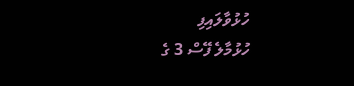ހުޅުވާލައިފި
ހުޅުމާލެ ފޭސް 3 ގެ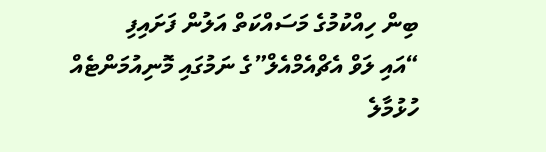ބިން ހިއްކުމުގެ މަސައްކަތް އަލުން ފަށައިފި
“އައި ލަވް އެޗްއެމްއެލް”ގެ ނަމުގައި މޮނިއުމަންޓެއް
ހުޅުމާލެ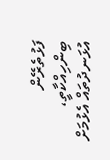ފަޅުތެރޭން ބިންހިއްކާތީ، އުޅަނދުތައް އެޅުމަށް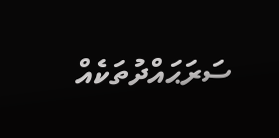ސަރަޙައްދުތަކެއް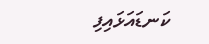ކަނޑައަޅައިފި